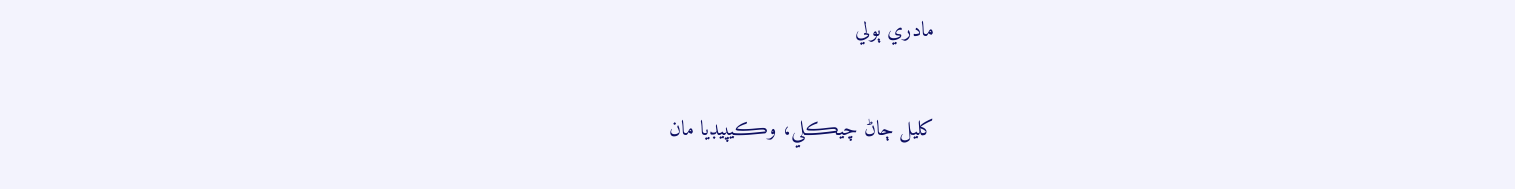مادري ٻولي

کليل ڄاڻ چيڪلي، وڪيپيڊيا مان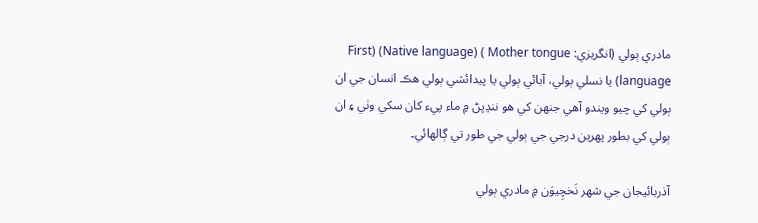مادري ٻولي (انگريزي: Mother tongue ) (Native language) (First language) یا نسلي ٻولي، آبائي ٻولي يا پيدائشي ٻولي هڪ انسان جي ان ٻولي کي چيو ويندو آهي جنهن کي هو ننڍپڻ ۾ ماء پيء کان سکي وٺي ۽ ان ٻولي کي بطور پهرين درجي جي ٻولي جي طور تي ڳالهائي۔

آذربائيجان جي شھر نَخچِيوَن ۾ مادري ٻولي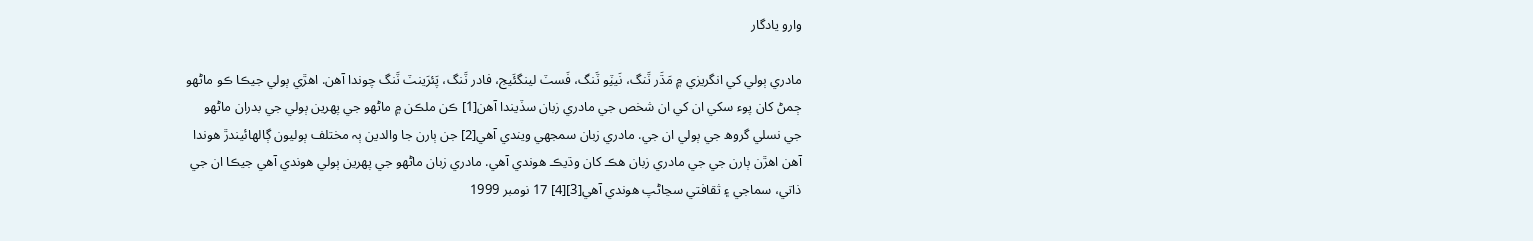وارو يادگار

مادري ٻولي کي انگريزي ۾ مَڌَر ٽَنگ، نَيٽِو ٽَنگ، فَسٽ لينگئَيج، فادر ٽَنگ، پَئرَينٽ ٽَنگ چوندا آهن. اھڙي ٻولي جيڪا ڪو ماڻھو ڄمڻ کان پوء سکي ان کي ان شخص جي مادري زبان سڏيندا آهن[1] ڪن ملڪن ۾ ماڻھو جي پھرين ٻولي جي بدران ماڻھو جي نسلي گروھ جي ٻولي ان جي. مادري زبان سمجھي ويندي آهي[2] جن ٻارن جا والدين ٻہ مختلف ٻوليون ڳالهائيندڙ ھوندا آھن اھڙن ٻارن جي جي مادري زبان ھڪ کان وڌيڪ ھوندي آھي. مادري زبان ماڻھو جي پھرين ٻولي ھوندي آھي جيڪا ان جي ذاتي، سماجي ۽ ثقافتي سڃاڻپ ھوندي آھي[3][4] 17 نومبر 1999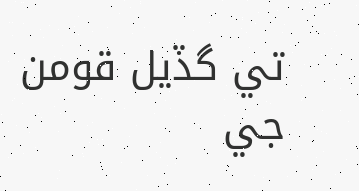تي گڏيل قومن جي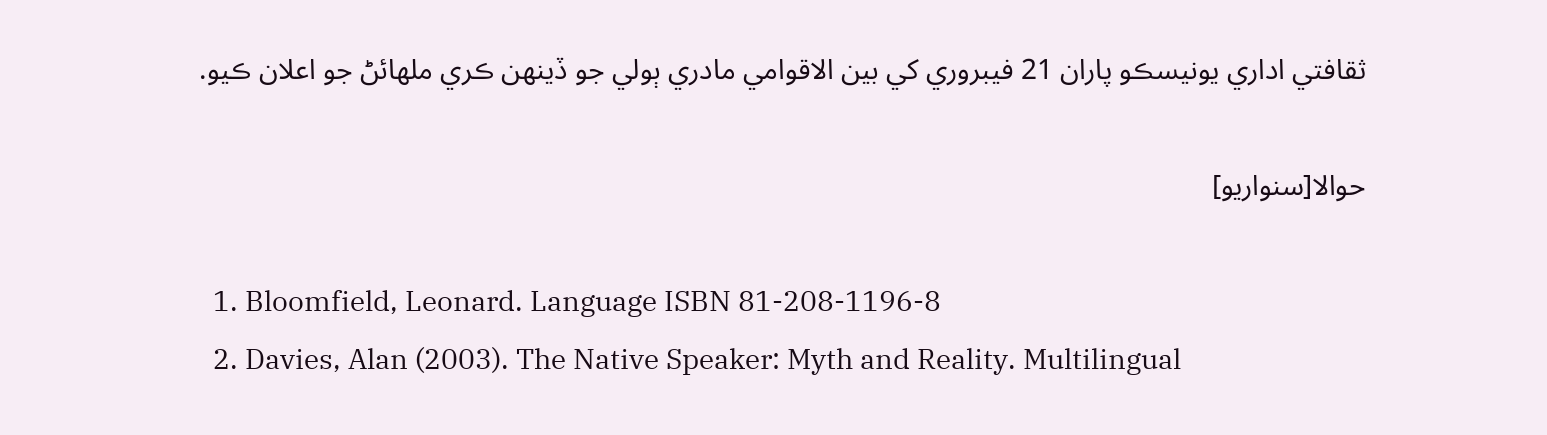ثقافتي اداري يونيسڪو پاران 21 فيبروري کي بين الاقوامي مادري ٻولي جو ڏينھن ڪري ملھائڻ جو اعلان ڪيو.

حوالا[سنواريو]

  1. Bloomfield, Leonard. Language ISBN 81-208-1196-8
  2. Davies, Alan (2003). The Native Speaker: Myth and Reality. Multilingual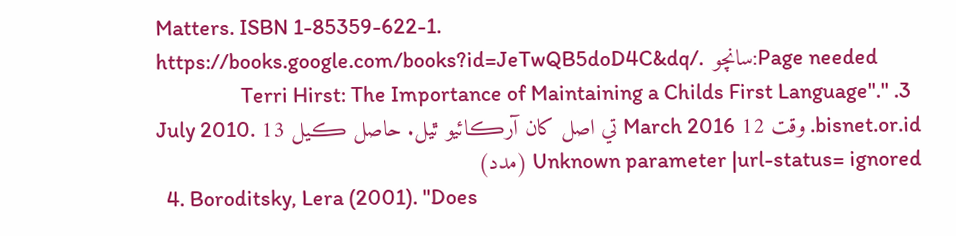Matters. ISBN 1-85359-622-1. https://books.google.com/books?id=JeTwQB5doD4C&dq/.  سانچو:Page needed
  3. "Terri Hirst: The Importance of Maintaining a Childs First Language". bisnet.or.id. وقت 12 March 2016 تي اصل کان آرڪائيو ٿيل. حاصل ڪيل 13 July 2010.  Unknown parameter |url-status= ignored (مدد)
  4. Boroditsky, Lera (2001). "Does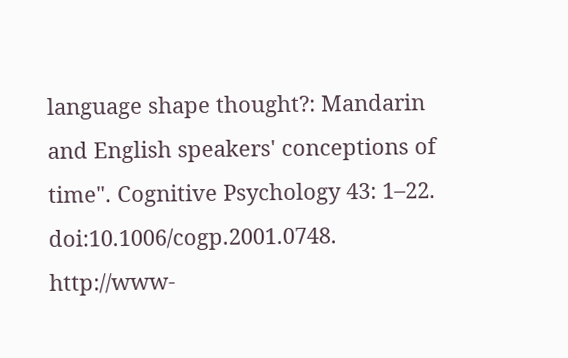language shape thought?: Mandarin and English speakers' conceptions of time". Cognitive Psychology 43: 1–22. doi:10.1006/cogp.2001.0748. http://www-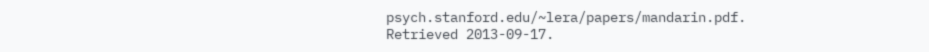psych.stanford.edu/~lera/papers/mandarin.pdf. Retrieved 2013-09-17.